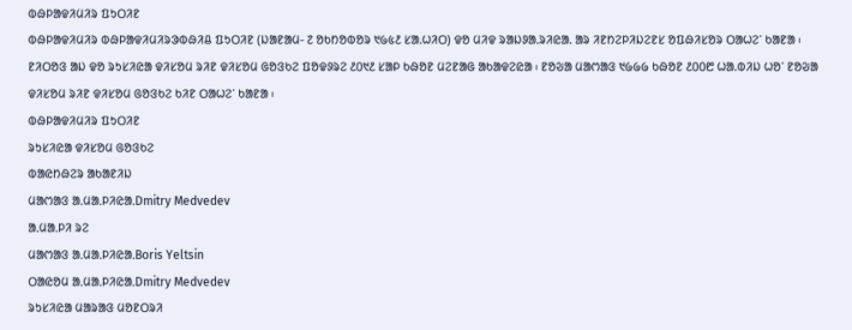ᱵᱷᱞᱟᱫᱤᱢᱤᱨ ᱯᱩᱛᱤᱱ
ᱵᱷᱞᱟᱫᱤᱢᱤᱨ ᱵᱷᱞᱟᱫᱤᱢᱤᱨᱳᱵᱷᱤᱪ ᱯᱩᱛᱤᱱ (ᱡᱟᱱᱟᱢ- ᱗ ᱚᱠᱴᱚᱵᱚᱨ ᱑᱙᱕᱒ ᱥᱟ.ᱦᱤᱛ) ᱫᱚ ᱢᱤᱫ ᱨᱟᱡᱽᱟ.ᱨᱤᱭᱟ. ᱟᱨ ᱤᱱᱴᱮᱞᱤᱡᱮᱱᱥ ᱚᱯᱷᱤᱥᱚᱨ ᱛᱟᱦᱮᱸ ᱠᱟᱱᱟ ᱾ ᱱᱤᱛᱚᱝ ᱟᱡ ᱫᱚ ᱨᱩᱥᱤᱭᱟ ᱫᱤᱥᱚᱢ ᱨᱤᱱ ᱫᱤᱥᱚᱢ ᱜᱚᱝᱠᱮ ᱯᱚᱫᱽᱨᱮ ᱒᱐᱑᱒ ᱥᱟᱞ ᱠᱷᱚᱱ ᱢᱮᱱᱟᱜ ᱟᱠᱟᱫᱮᱭᱟ ᱾ ᱱᱚᱶᱟ ᱢᱟᱬᱟᱝ ᱑᱙᱙᱙ ᱠᱷᱚᱱ ᱒᱐᱐᱘ ᱦᱟ.ᱵᱤᱡ ᱦᱚᱸ ᱱᱚᱶᱟ ᱫᱤᱥᱚᱢ ᱨᱤᱱ ᱫᱤᱥᱚᱢ ᱜᱚᱝᱠᱮ ᱠᱤᱱ ᱛᱟᱦᱮᱸ ᱠᱟᱱᱟ ᱾
ᱵᱷᱞᱟᱫᱤᱢᱤᱨ ᱯᱩᱛᱤᱱ
ᱨᱩᱥᱤᱭᱟ ᱫᱤᱥᱚᱢ ᱜᱚᱝᱠᱮ
ᱵᱟᱭᱴᱷᱮᱨ ᱟᱠᱟᱱᱤᱡ
ᱢᱟᱬᱟᱝ ᱟᱹᱢᱟᱹᱞᱤᱭᱟᱹDmitry Medvedev
ᱟᱹᱢᱟᱹᱞᱤ ᱨᱮ
ᱢᱟᱬᱟᱝ ᱟᱹᱢᱟᱹᱞᱤᱭᱟᱹBoris Yeltsin
ᱛᱟᱭᱚᱢ ᱟᱹᱢᱟᱹᱞᱤᱭᱟᱹDmitry Medvedev
ᱨᱩᱥᱤᱭᱟ ᱢᱟᱨᱟᱝ ᱢᱚᱱᱛᱨᱤ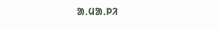ᱟᱹᱢᱟᱹᱞᱤ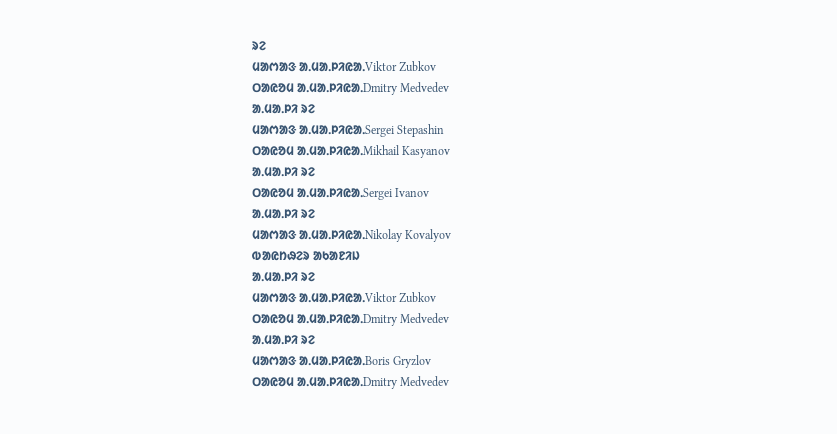ᱨᱮ
ᱢᱟᱬᱟᱝ ᱟᱹᱢᱟᱹᱞᱤᱭᱟᱹViktor Zubkov
ᱛᱟᱭᱚᱢ ᱟᱹᱢᱟᱹᱞᱤᱭᱟᱹDmitry Medvedev
ᱟᱹᱢᱟᱹᱞᱤ ᱨᱮ
ᱢᱟᱬᱟᱝ ᱟᱹᱢᱟᱹᱞᱤᱭᱟᱹSergei Stepashin
ᱛᱟᱭᱚᱢ ᱟᱹᱢᱟᱹᱞᱤᱭᱟᱹMikhail Kasyanov
ᱟᱹᱢᱟᱹᱞᱤ ᱨᱮ
ᱛᱟᱭᱚᱢ ᱟᱹᱢᱟᱹᱞᱤᱭᱟᱹSergei Ivanov
ᱟᱹᱢᱟᱹᱞᱤ ᱨᱮ
ᱢᱟᱬᱟᱝ ᱟᱹᱢᱟᱹᱞᱤᱭᱟᱹNikolay Kovalyov
ᱵᱟᱭᱴᱷᱮᱨ ᱟᱠᱟᱱᱤᱡ
ᱟᱹᱢᱟᱹᱞᱤ ᱨᱮ
ᱢᱟᱬᱟᱝ ᱟᱹᱢᱟᱹᱞᱤᱭᱟᱹViktor Zubkov
ᱛᱟᱭᱚᱢ ᱟᱹᱢᱟᱹᱞᱤᱭᱟᱹDmitry Medvedev
ᱟᱹᱢᱟᱹᱞᱤ ᱨᱮ
ᱢᱟᱬᱟᱝ ᱟᱹᱢᱟᱹᱞᱤᱭᱟᱹBoris Gryzlov
ᱛᱟᱭᱚᱢ ᱟᱹᱢᱟᱹᱞᱤᱭᱟᱹDmitry Medvedev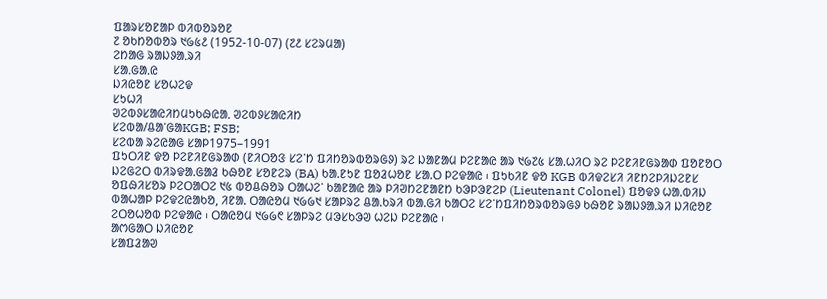ᱯᱟᱨᱥᱚᱱᱟᱞ ᱵᱤᱵᱚᱨᱚᱱ
᱗ ᱚᱠᱴᱚᱵᱚᱨ ᱑᱙᱕᱒ (1952-10-07) (᱗᱒ ᱥᱮᱨᱢᱟ)
ᱮᱴᱟᱜ ᱨᱟᱡᱽᱟᱹᱨᱤ
ᱥᱟᱹᱜᱟᱹᱭ
ᱡᱤᱭᱚᱱ ᱥᱚᱦᱮᱫ
ᱥᱩᱦᱤ
ᱣᱮᱵᱽᱥᱟᱭᱤᱴᱢᱩᱠᱷᱭᱟᱹ ᱣᱮᱵᱽᱥᱟᱭᱤᱴ
ᱥᱮᱵᱟ/ᱪᱟᱸᱜᱟKGB; FSB;
ᱥᱮᱵᱟ ᱨᱮᱭᱟᱜ ᱥᱟᱞ1975–1991
ᱯᱩᱛᱤᱱ ᱫᱚ ᱞᱮᱱᱤᱱᱜᱨᱟᱰ (ᱱᱤᱛᱚᱝ ᱥᱮᱸᱴ ᱯᱤᱴᱚᱨᱵᱚᱨᱜᱽ) ᱨᱮ ᱡᱟᱱᱟᱢ ᱞᱮᱱᱟᱭ ᱟᱨ ᱑᱙᱗᱕ ᱥᱟ.ᱦᱤᱛ ᱨᱮ ᱞᱮᱱᱤᱱᱜᱨᱟᱰ ᱯᱚᱱᱚᱛ ᱡᱮᱜᱮᱛ ᱵᱤᱨᱫᱟ.ᱜᱟᱲ ᱠᱷᱚᱱ ᱥᱚᱱᱮᱨ (BA) ᱠᱟ.ᱱᱩᱱ ᱯᱚᱲᱦᱚᱱ ᱥᱟ.ᱛ ᱞᱮᱫᱟᱭ ᱾ ᱯᱩᱠᱤᱱ ᱫᱚ KGB ᱵᱤᱫᱮᱥᱤ ᱤᱱᱴᱮᱞᱤᱡᱮᱱᱥ ᱚᱯᱷᱤᱥᱚᱨ ᱞᱮᱛᱟᱛᱮ ᱑᱕ ᱵᱚᱪᱷᱚᱨ ᱛᱟᱦᱮᱸ ᱠᱟᱱᱟᱭ ᱟᱨ ᱞᱤᱣᱴᱮᱱᱟᱱᱴ ᱠᱳᱞᱳᱱᱮᱞ (Lieutenant Colonel) ᱯᱚᱫᱽ ᱦᱟ.ᱵᱤᱡ ᱵᱟᱦᱟᱞ ᱞᱮᱫᱮᱭᱟᱠᱚ, ᱤᱱᱟ. ᱛᱟᱭᱚᱢ ᱑᱙᱙᱑ ᱥᱟᱞᱨᱮ ᱪᱟ.ᱠᱨᱤ ᱵᱟ.ᱜᱤ ᱠᱟᱛᱮ ᱥᱮᱸᱴᱯᱤᱴᱚᱨᱵᱚᱨᱜᱽ ᱠᱷᱚᱱ ᱨᱟᱡᱽᱟ.ᱨᱤ ᱡᱤᱭᱚᱱ ᱮᱛᱚᱦᱚᱵ ᱞᱮᱫᱟᱭ ᱾ ᱛᱟᱭᱚᱢ ᱑᱙᱙᱖ ᱥᱟᱞᱨᱮ ᱢᱳᱥᱠᱳᱣ ᱦᱮᱡ ᱞᱮᱱᱟᱭ ᱾
ᱟᱬᱜᱟᱛ ᱡᱤᱭᱚᱱ
ᱥᱟᱯᱲᱟᱣ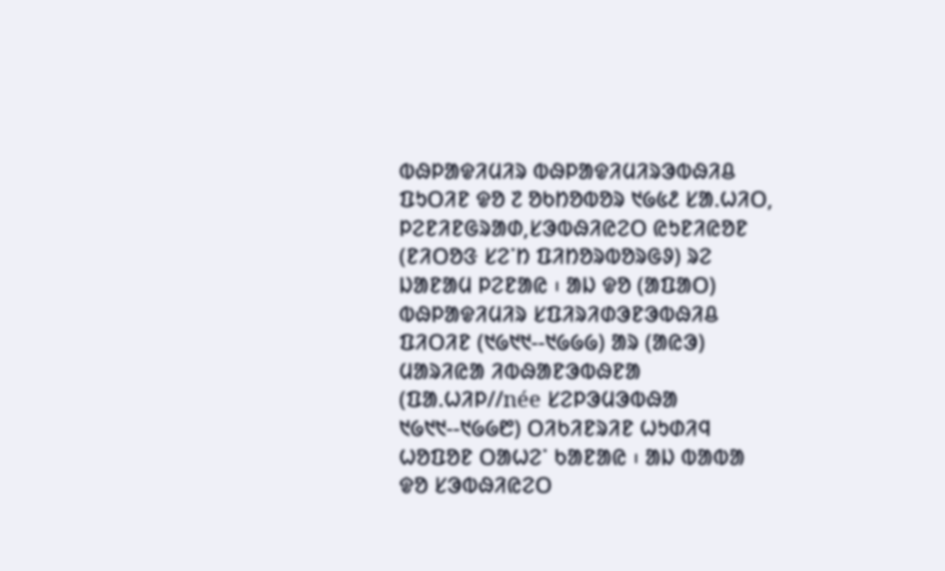ᱵᱷᱞᱟᱫᱤᱢᱤᱨ ᱵᱷᱞᱟᱫᱤᱢᱤᱨᱳᱵᱷᱤᱪ ᱯᱩᱛᱤᱱ ᱫᱚ ᱗ ᱚᱠᱴᱚᱵᱚᱨ ᱑᱙᱕᱒ ᱥᱟ.ᱦᱤᱛ, ᱞᱮᱱᱤᱱᱜᱨᱟᱰ,ᱥᱳᱵᱷᱤᱭᱮᱛ ᱭᱩᱱᱤᱭᱚᱱ (ᱱᱤᱛᱚᱝ ᱥᱮᱸᱴ ᱯᱤᱴᱚᱨᱵᱚᱨᱜᱽ) ᱨᱮ ᱡᱟᱱᱟᱢ ᱞᱮᱱᱟᱭ ᱾ ᱟᱡ ᱫᱚ (ᱟᱯᱟᱛ) ᱵᱷᱞᱟᱫᱤᱢᱤᱨ ᱥᱯᱤᱨᱤᱰᱳᱱᱳᱵᱷᱤᱪ ᱯᱤᱛᱤᱱ (᱑᱙᱑᱑--᱑᱙᱙᱙) ᱟᱨ (ᱟᱭᱳ) ᱢᱟᱨᱤᱭᱟ ᱤᱵᱷᱟᱱᱳᱵᱷᱱᱟ (ᱯᱟ.ᱦᱤᱞ//née ᱥᱮᱞᱳᱢᱳᱵᱷᱟ ᱑᱙᱑᱑--᱑᱙᱙᱘) ᱛᱤᱠᱤᱱᱨᱤᱱ ᱦᱩᱰᱤᱧ ᱦᱚᱯᱚᱱ ᱛᱟᱦᱮᱸ ᱠᱟᱱᱟᱭ ᱾ ᱟᱡ ᱵᱟᱵᱟ ᱫᱚ ᱥᱳᱵᱷᱤᱭᱮᱛ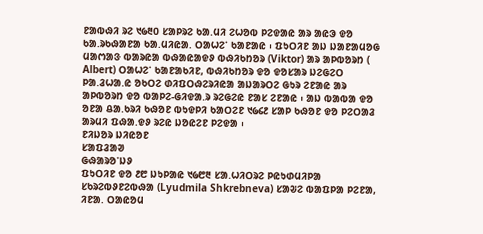ᱱᱟᱵᱷᱤ ᱨᱮ ᱑᱙᱓᱐ ᱥᱟᱞᱨᱮ ᱠᱟ.ᱢᱤ ᱮᱦᱚᱵ ᱞᱮᱫᱟᱭ ᱟᱨ ᱟᱭᱳ ᱫᱚ ᱠᱟ.ᱨᱠᱷᱟᱱᱟ ᱠᱟ.ᱢᱤᱭᱟ. ᱛᱟᱦᱮᱸ ᱠᱟᱱᱟᱭ ᱾ ᱯᱩᱛᱤᱱ ᱟᱡ ᱡᱟᱱᱟᱢᱚᱜ ᱢᱟᱬᱟᱝ ᱵᱟᱨᱭᱟ ᱵᱷᱟᱭᱟᱫᱽ ᱵᱷᱤᱠᱴᱚᱨ (Viktor) ᱟᱨ ᱟᱞᱵᱚᱨᱴ ( Albert) ᱛᱟᱦᱮᱸ ᱠᱟᱱᱟᱠᱤᱱ, ᱵᱷᱤᱠᱴᱚᱨ ᱫᱚ ᱫᱚᱥᱟᱨ ᱡᱮᱜᱮᱛ ᱞᱟ.ᱲᱦᱟ.ᱭ ᱚᱠᱛᱮ ᱰᱤᱯᱛᱷᱮᱨᱤᱭᱟ ᱟᱡᱟᱨᱛᱮ ᱜᱩᱨ ᱮᱱᱟᱭ ᱟᱨ ᱟᱞᱵᱚᱨᱴ ᱫᱚ ᱵᱟᱞᱮ-ᱜᱤᱫᱟ.ᱨ ᱨᱮᱜᱮᱭ ᱱᱟᱥ ᱮᱱᱟᱭ ᱾ ᱟᱡ ᱵᱟᱵᱟ ᱫᱚ ᱚᱱᱟ ᱪᱟ.ᱠᱨᱤ ᱠᱷᱚᱱ ᱵᱩᱫᱞᱤ ᱠᱟᱛᱮᱱ ᱑᱙᱔᱒ ᱥᱟᱞ ᱠᱷᱚᱱ ᱫᱚ ᱞᱮᱛᱟᱲ ᱟᱨᱢᱤ ᱯᱷᱟ.ᱫᱽ ᱨᱮᱭ ᱡᱚᱭᱮᱱ ᱞᱮᱫᱟ ᱾
ᱱᱤᱡᱚᱨ ᱡᱤᱭᱚᱱ
ᱥᱟᱯᱲᱟᱣ
ᱜᱷᱟᱨᱚᱸᱡᱽ
ᱯᱩᱛᱤᱱ ᱫᱚ ᱒᱘ ᱡᱩᱞᱟᱭ ᱑᱙᱘᱓ ᱥᱟ.ᱦᱤᱛᱨᱮ ᱞᱭᱩᱰᱢᱤᱞᱟ ᱥᱠᱨᱮᱵᱽᱱᱮᱵᱷᱟ (Lyudmila Shkrebneva) ᱥᱟᱶᱮ ᱵᱟᱯᱞᱟ ᱞᱮᱱᱟ, ᱤᱱᱟ. ᱛᱟᱭᱚᱢ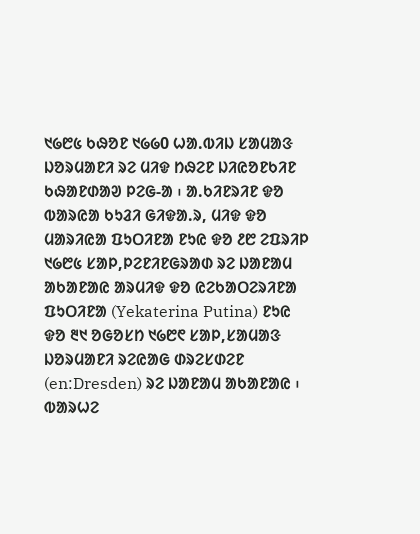᱑᱙᱘᱕ ᱠᱷᱚᱱ ᱑᱙᱙0 ᱦᱟ.ᱵᱤᱡ ᱥᱟᱢᱟᱝ ᱡᱚᱨᱢᱟᱱᱤ ᱨᱮ ᱢᱤᱫ ᱴᱷᱮᱱ ᱡᱤᱭᱚᱱᱠᱤᱱ ᱠᱷᱟᱱᱰᱟᱣ ᱞᱮᱜ-ᱟ ᱾ ᱟ.ᱠᱤᱱᱨᱤᱱ ᱫᱚ ᱵᱟᱨᱭᱟ ᱠᱩᱲᱤ ᱜᱤᱫᱟ.ᱨ, ᱢᱤᱫ ᱫᱚ ᱢᱟᱨᱤᱭᱟ ᱯᱩᱛᱤᱱᱟ ᱱᱩᱭ ᱫᱚ ᱒᱘ ᱮᱯᱨᱤᱞ ᱑᱙᱘᱕ ᱥᱟᱞ,ᱞᱮᱱᱤᱱᱜᱨᱟᱰ ᱨᱮ ᱡᱟᱱᱟᱢ ᱟᱠᱟᱱᱟᱭ ᱟᱨᱢᱤᱫ ᱫᱚ ᱭᱮᱠᱟᱛᱮᱨᱤᱱᱟ ᱯᱩᱛᱤᱱᱟ (Yekaterina Putina) ᱱᱩᱭ ᱫᱚ ᱓᱑ ᱚᱜᱚᱥᱴ ᱑᱙᱘᱖ ᱥᱟᱞ,ᱥᱟᱢᱟᱝ ᱡᱚᱨᱢᱟᱱᱤ ᱨᱮᱭᱟᱜ ᱰᱨᱮᱥᱰᱮᱱ (en:Dresden) ᱨᱮ ᱡᱟᱱᱟᱢ ᱟᱠᱟᱱᱟᱭ ᱾
ᱵᱟᱨᱦᱮ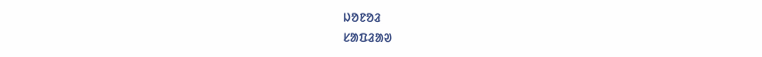ᱡᱚᱱᱚᱲ
ᱥᱟᱯᱲᱟᱣ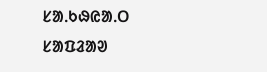ᱥᱟᱹᱠᱷᱭᱟᱹᱛ
ᱥᱟᱯᱲᱟᱣ